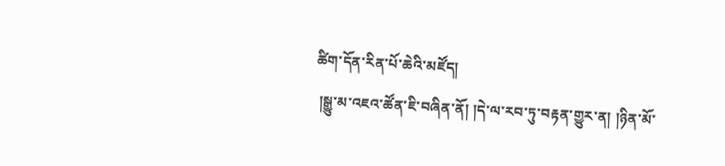ཚིག་དོན་རིན་པོ་ཆེའི་མཛོད།
 །སྒྱུ་མ་འཇའ་ཚོན་ཇི་བཞིན་ནོ། །དེ་ལ་རབ་ཏུ་བརྟན་གྱུར་ན། །ཉིན་མོ་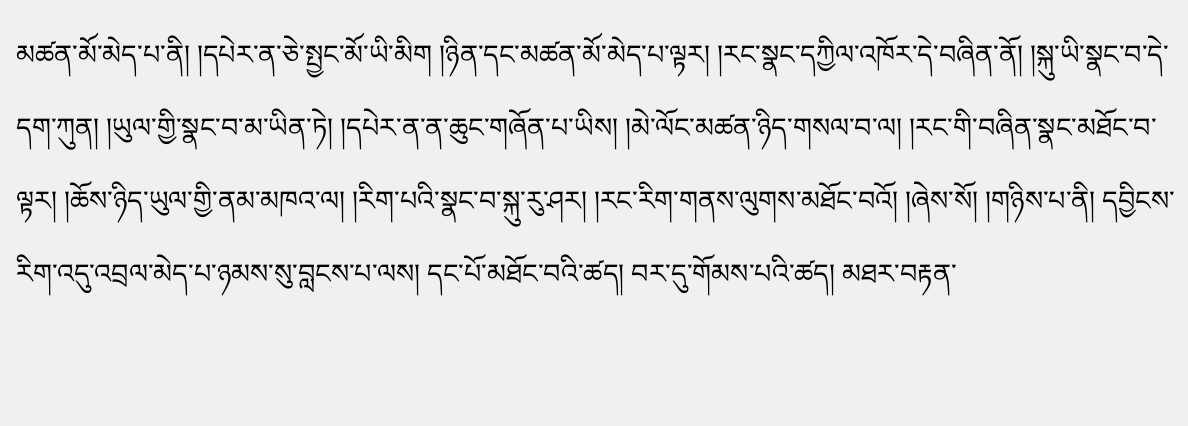མཚན་མོ་མེད་པ་ནི། །དཔེར་ན་ཅེ་སྤྱང་མོ་ཡི་མིག །ཉིན་དང་མཚན་མོ་མེད་པ་ལྟར། །རང་སྣང་དཀྱིལ་འཁོར་དེ་བཞིན་ནོ། །སྐུ་ཡི་སྣང་བ་དེ་དག་ཀུན། །ཡུལ་གྱི་སྣང་བ་མ་ཡིན་ཏེ། །དཔེར་ན་ན་ཆུང་གཞོན་པ་ཡིས། །མེ་ལོང་མཚན་ཉིད་གསལ་བ་ལ། །རང་གི་བཞིན་སྣང་མཐོང་བ་ལྟར། །ཆོས་ཉིད་ཡུལ་གྱི་ནམ་མཁའ་ལ། །རིག་པའི་སྣང་བ་སྐུ་རུ་ཤར། །རང་རིག་གནས་ལུགས་མཐོང་བའོ། །ཞེས་སོ། །གཉིས་པ་ནི། དབྱིངས་རིག་འདུ་འབྲལ་མེད་པ་ཉམས་སུ་བླངས་པ་ལས། དང་པོ་མཐོང་བའི་ཚད། བར་དུ་གོམས་པའི་ཚད། མཐར་བརྟན་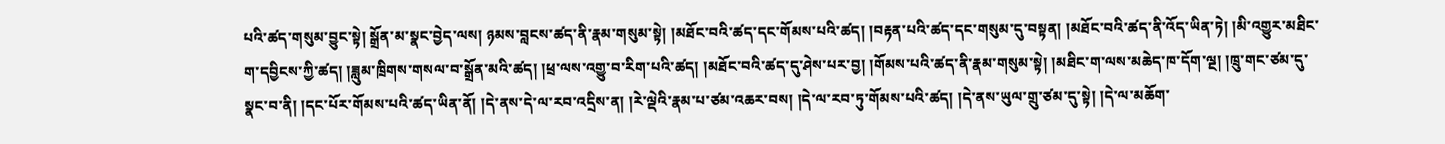པའི་ཚད་གསུམ་བྱུང་སྟེ། སྒྲོན་མ་སྣང་བྱེད་ལས། ཉམས་བླངས་ཚད་ནི་རྣམ་གསུམ་སྟེ། །མཐོང་བའི་ཚད་དང་གོམས་པའི་ཚད། །བརྟན་པའི་ཚད་དང་གསུམ་དུ་བསྟན། །མཐོང་བའི་ཚད་ནི་འོད་ཡིན་ཏེ། །མི་འགྱུར་མཐིང་ག་དབྱིངས་ཀྱི་ཚད། །ཟླུམ་ཁྲིགས་གསལ་བ་སྒྲོན་མའི་ཚད། །ཕྲ་ལས་འགྱུ་བ་རིག་པའི་ཚད། །མཐོང་བའི་ཚད་དུ་ཤེས་པར་བྱ། །གོམས་པའི་ཚད་ནི་རྣམ་གསུམ་སྟེ། །མཐིང་ག་ལས་མཆེད་ཁ་དོག་ལྔ། །ཁྲུ་གང་ཙམ་དུ་སྣང་བ་ནི། །དང་པོར་གོམས་པའི་ཚད་ཡིན་ནོ། །དེ་ནས་དེ་ལ་རབ་འདྲིས་ན། །རེ་ལྡེའི་རྣམ་པ་ཙམ་འཆར་བས། །དེ་ལ་རབ་ཏུ་གོམས་པའི་ཚད། །དེ་ནས་ཡུལ་གྲུ་ཙམ་དུ་སྟེ། །དེ་ལ་མཆོག་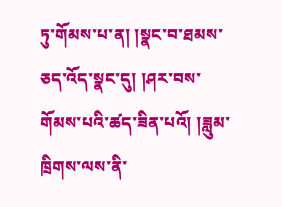ཏུ་གོམས་པ་ན། །སྣང་བ་ཐམས་ཅད་འོད་སྣང་དུ། །ཤར་བས་གོམས་པའི་ཚད་ཟིན་པའོ། །ཟླུམ་ཁྲིགས་ལས་ནི་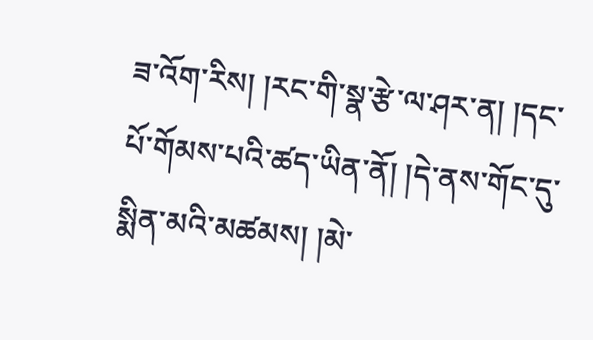ཟ་འོག་རིས། །རང་གི་སྣ་རྩེ་ལ་ཤར་ན། །དང་པོ་གོམས་པའི་ཚད་ཡིན་ནོ། །དེ་ནས་གོང་དུ་སྨིན་མའི་མཚམས། །མེ་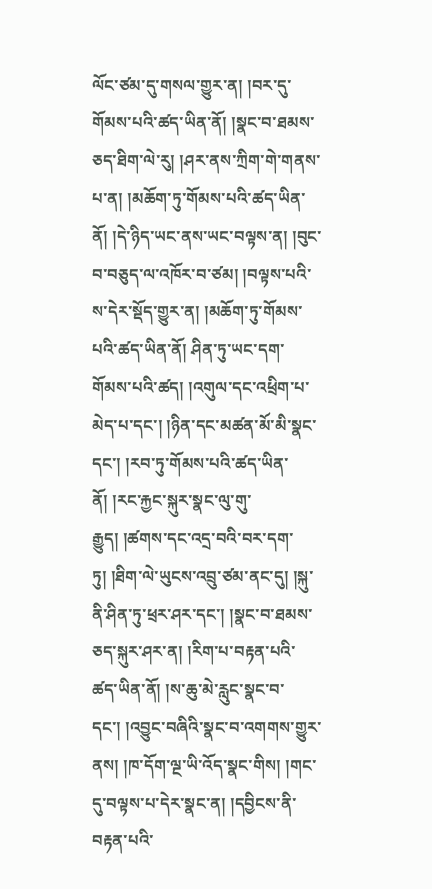ལོང་ཙམ་དུ་གསལ་གྱུར་ན། །བར་དུ་གོམས་པའི་ཚད་ཡིན་ནོ། །སྣང་བ་ཐམས་ཅད་ཐིག་ལེ་རུ། །ཤར་ནས་ཀྲིག་གེ་གནས་པ་ན། །མཆོག་ཏུ་གོམས་པའི་ཚད་ཡིན་ནོ། །དེ་ཉིད་ཡང་ནས་ཡང་བལྟས་ན། །བུང་བ་བཅུད་ལ་འཁོར་བ་ཙམ། །བལྟས་པའི་ས་དེར་སྡོད་གྱུར་ན། །མཆོག་ཏུ་གོམས་པའི་ཚད་ཡིན་ནོ། ཤིན་ཏུ་ཡང་དག་གོམས་པའི་ཚད། །འགུལ་དང་འཕྲིག་པ་མེད་པ་དང་། །ཉིན་དང་མཚན་མོ་མི་སྣང་དང་། །རབ་ཏུ་གོམས་པའི་ཚད་ཡིན་ནོ། །རང་རྐྱང་སྐུར་སྣང་ལུ་གུ་རྒྱུད། །ཚགས་དང་འདྲ་བའི་བར་དག་ཏུ། །ཐིག་ལེ་ཡུངས་འབྲུ་ཙམ་ནང་དུ། །སྐུ་ནི་ཤིན་ཏུ་ཕྲར་ཤར་དང་། །སྣང་བ་ཐམས་ཅད་སྐུར་ཤར་ན། །རིག་པ་བརྟན་པའི་ཚད་ཡིན་ནོ། །ས་ཆུ་མེ་རླུང་སྣང་བ་དང་། །འབྱུང་བཞིའི་སྣང་བ་འགགས་གྱུར་ནས། །ཁ་དོག་ལྔ་ཡི་འོད་སྣང་གིས། །གང་དུ་བལྟས་པ་དེར་སྣང་ན། །དབྱིངས་ནི་བརྟན་པའི་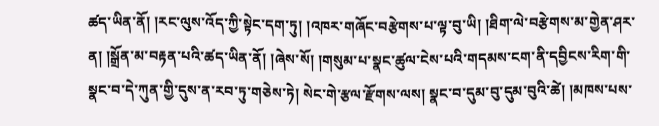ཚད་ཡིན་ནོ། །རང་ལུས་འོད་ཀྱི་སྟེང་དག་ཏུ། །འཁར་གཞོང་བརྩེགས་པ་ལྟ་བུ་ཡི། །ཐིག་ལེ་བརྩེགས་མ་གྱེན་ཤར་ན། །སྒྲོན་མ་བརྟན་པའི་ཚད་ཡིན་ནོ། །ཞེས་སོ། །གསུམ་པ་སྣང་ཚུལ་ངེས་པའི་གདམས་ངག་ནི་དབྱིངས་རིག་གི་སྣང་བ་དེ་ཀུན་གྱི་དུས་ན་རབ་ཏུ་གཅེས་ཏེ། སེང་གེ་རྩལ་རྫོགས་ལས། སྣང་བ་དུམ་བུ་དུམ་བུའི་ཚེ། །མཁས་པས་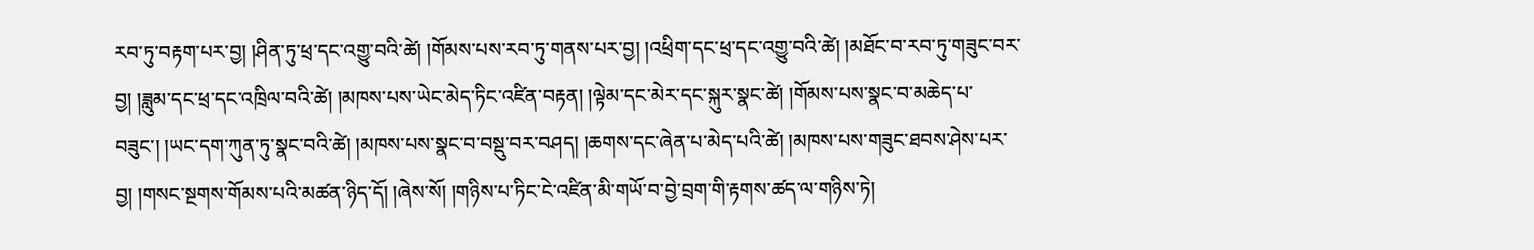རབ་ཏུ་བརྟག་པར་བྱ། །ཤིན་ཏུ་ཕྲ་དང་འགྱུ་བའི་ཚེ། །གོམས་པས་རབ་ཏུ་གནས་པར་བྱ། །འཕྲིག་དང་ཕྲ་དང་འགྱུ་བའི་ཚེ། །མཐོང་བ་རབ་ཏུ་གཟུང་བར་བྱ། །ཟླུམ་དང་ཕྲ་དང་འཁྲིལ་བའི་ཚེ། །མཁས་པས་ཡེང་མེད་ཏིང་འཛིན་བརྟན། །ལྟེམ་དང་མེར་དང་སྐུར་སྣང་ཚེ། །གོམས་པས་སྣང་བ་མཆེད་པ་བཟུང་། །ཡང་དག་ཀུན་ཏུ་སྣང་བའི་ཚེ། །མཁས་པས་སྣང་བ་བསྡུ་བར་བཤད། །ཆགས་དང་ཞེན་པ་མེད་པའི་ཚེ། །མཁས་པས་གཟུང་ཐབས་ཤེས་པར་བྱ། །གསང་སྔགས་གོམས་པའི་མཚན་ཉིད་དོ། །ཞེས་སོ། །གཉིས་པ་ཏིང་ངེ་འཛིན་མི་གཡོ་བ་བྱེ་བྲག་གི་རྟགས་ཚད་ལ་གཉིས་ཏེ།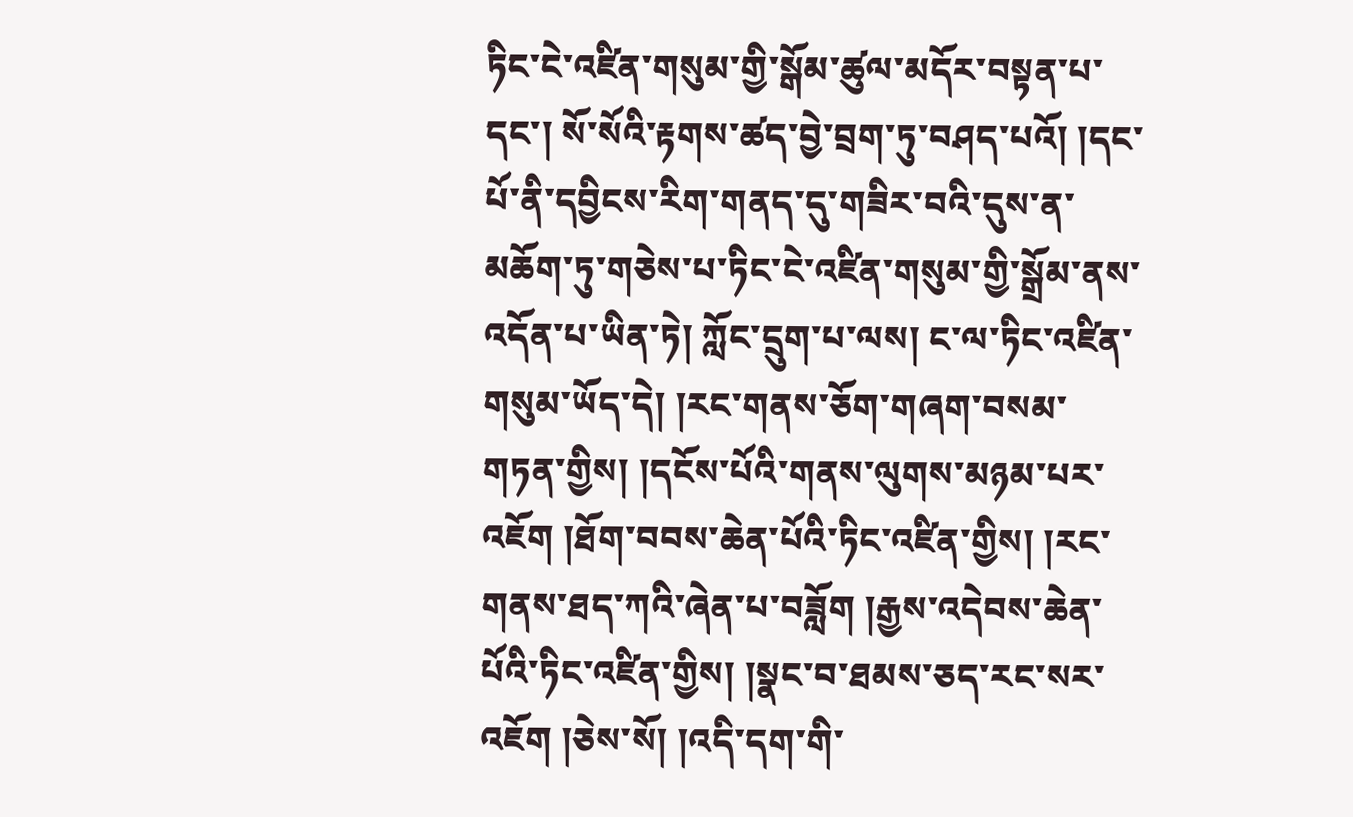ཏིང་ངེ་འཛིན་གསུམ་གྱི་སྒོམ་ཚུལ་མདོར་བསྟན་པ་དང་། སོ་སོའི་རྟགས་ཚད་བྱེ་བྲག་ཏུ་བཤད་པའོ། །དང་པོ་ནི་དབྱིངས་རིག་གནད་དུ་གཟིར་བའི་དུས་ན་མཆོག་ཏུ་གཅེས་པ་ཏིང་ངེ་འཛིན་གསུམ་གྱི་སྒྲོམ་ནས་འདོན་པ་ཡིན་ཏེ། ཀློང་དྲུག་པ་ལས། ང་ལ་ཏིང་འཛིན་གསུམ་ཡོད་དེ། །རང་གནས་ཅོག་གཞག་བསམ་གཏན་གྱིས། །དངོས་པོའི་གནས་ལུགས་མཉམ་པར་འཇོག །ཐོག་བབས་ཆེན་པོའི་ཏིང་འཛིན་གྱིས། །རང་གནས་ཐད་ཀའི་ཞེན་པ་བཟློག །རྒྱས་འདེབས་ཆེན་པོའི་ཏིང་འཛིན་གྱིས། །སྣང་བ་ཐམས་ཅད་རང་སར་འཇོག །ཅེས་སོ། །འདི་དག་གི་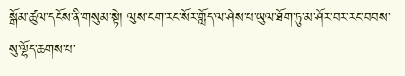སྒོམ་ཚུལ་དངོས་ནི་གསུམ་སྟེ། ལུས་ངག་རང་སོར་གློད་ལ་ཤེས་པ་ཡུལ་ཐོག་ཏུ་མ་ཤོར་བར་རང་བབས་སུ་ལྷོད་ཆགས་པ་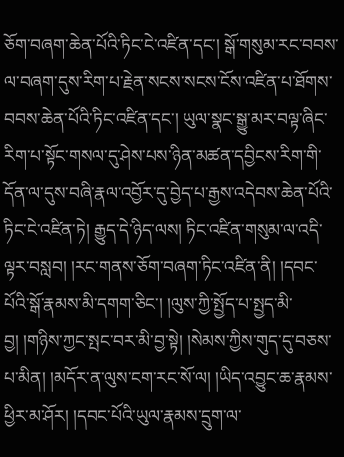ཅོག་བཞག་ཆེན་པོའི་ཏིང་ངེ་འཛིན་དང་། སྒོ་གསུམ་རང་བབས་ལ་བཞག་དུས་རིག་པ་རྗེན་སངས་སངས་ངོས་འཛིན་པ་ཐོགས་བབས་ཆེན་པོའི་ཏིང་འཛིན་དང་། ཡུལ་སྣང་སྒྱུ་མར་བལྟ་ཞིང་རིག་པ་སྟོང་གསལ་དུ་ཤེས་པས་ཉིན་མཚན་དབྱིངས་རིག་གི་དོན་ལ་དུས་བཞི་རྣལ་འབྱོར་དུ་བྱེད་པ་རྒྱས་འདེབས་ཆེན་པོའི་ཏིང་ངེ་འཛིན་ཏེ། རྒྱུད་དེ་ཉིད་ལས། ཏིང་འཛིན་གསུམ་ལ་འདི་ལྟར་བསླབ། །རང་གནས་ཅོག་བཞག་ཏིང་འཛིན་ནི། །དབང་པོའི་སྒོ་རྣམས་མི་དགག་ཅིང་། །ལུས་ཀྱི་སྤྱོད་པ་སྤྱད་མི་བྱ། །གཉིས་ཀྱང་སྤང་བར་མི་བྱ་སྟེ། །སེམས་ཀྱིས་གུད་དུ་བཅས་པ་མིན། །མདོར་ན་ལུས་ངག་རང་སོ་ལ། །ཡིད་འབྱུང་ཆ་རྣམས་ཕྱིར་མ་ཤོར། །དབང་པོའི་ཡུལ་རྣམས་དྲུག་ལ་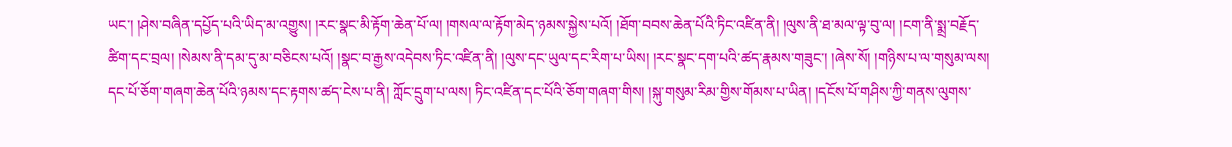ཡང་། །ཤེས་བཞིན་དཔྱོད་པའི་ཡིད་མ་འགྱུས། །རང་སྣང་མི་རྟོག་ཆེན་པོ་ལ། །གསལ་ལ་རྟོག་མེད་ཉམས་སྐྱེས་པའོ། །ཐོག་བབས་ཆེན་པོའི་ཏིང་འཛིན་ནི། །ལུས་ནི་ཐ་མལ་ལྟ་བུ་ལ། །ངག་ནི་སྨྲ་བརྗོད་ཚིག་དང་བྲལ། །སེམས་ནི་དམ་དུ་མ་བཅིངས་པའོ། །སྣང་བ་རྒྱས་འདེབས་ཏིང་འཛིན་ནི། །ལུས་དང་ཡུལ་དང་རིག་པ་ཡིས། །རང་སྣང་དག་པའི་ཚད་རྣམས་གཟུང་། །ཞེས་སོ། །གཉིས་པ་ལ་གསུམ་ལས། དང་པོ་ཅོག་གཞག་ཆེན་པོའི་ཉམས་དང་རྟགས་ཚད་ངེས་པ་ནི། ཀློང་དྲུག་པ་ལས། ཏིང་འཛིན་དང་པོའི་ཅོག་གཞག་གིས། །སྐུ་གསུམ་རིམ་གྱིས་གོམས་པ་ཡིན། །དངོས་པོ་གཤིས་ཀྱི་གནས་ལུགས་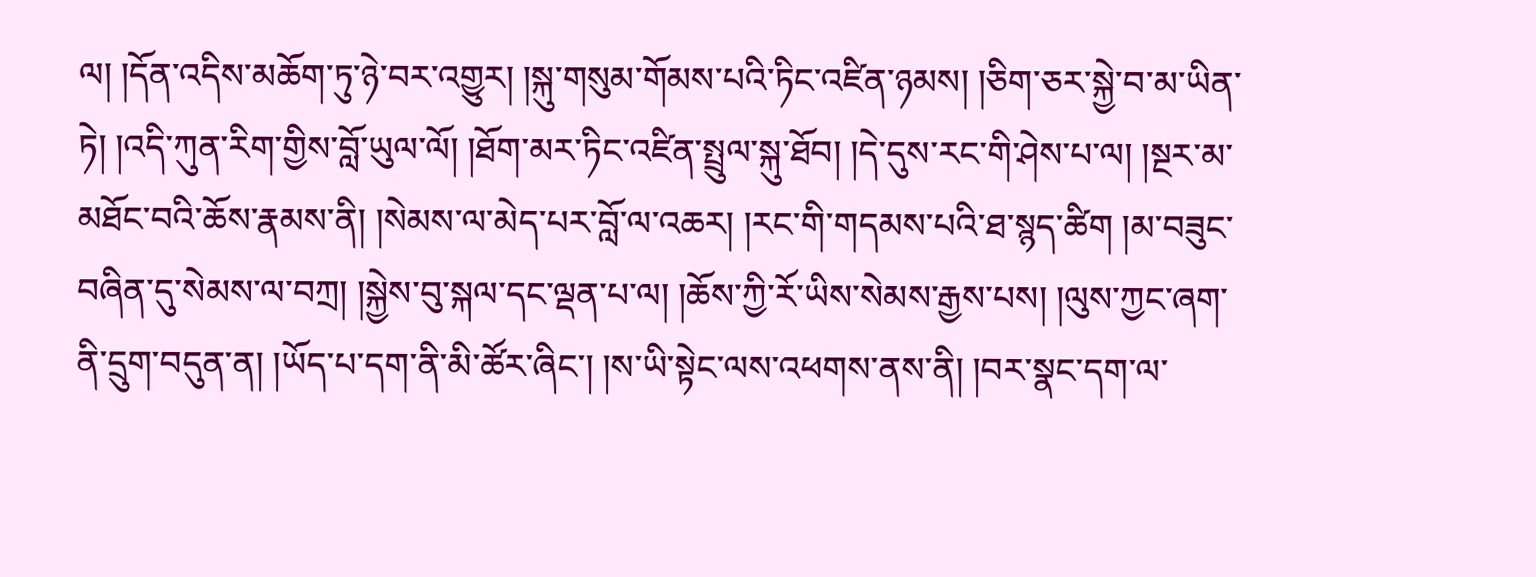ལ། །དོན་འདིས་མཆོག་ཏུ་ཉེ་བར་འགྱུར། །སྐུ་གསུམ་གོམས་པའི་ཏིང་འཛིན་ཉམས། །ཅིག་ཅར་སྐྱེ་བ་མ་ཡིན་ཏེ། །འདི་ཀུན་རིག་གྱིས་བློ་ཡུལ་ལོ། །ཐོག་མར་ཏིང་འཛིན་སྤྲུལ་སྐུ་ཐོབ། །དེ་དུས་རང་གི་ཤེས་པ་ལ། །སྔར་མ་མཐོང་བའི་ཆོས་རྣམས་ནི། །སེམས་ལ་མེད་པར་བློ་ལ་འཆར། །རང་གི་གདམས་པའི་ཐ་སྙད་ཚིག །མ་བཟུང་བཞིན་དུ་སེམས་ལ་བཀྲ། །སྐྱེས་བུ་སྐལ་དང་ལྡན་པ་ལ། །ཆོས་ཀྱི་རོ་ཡིས་སེམས་རྒྱས་པས། །ལུས་ཀྱང་ཞག་ནི་དྲུག་བདུན་ན། །ཡོད་པ་དག་ནི་མི་ཚོར་ཞིང་། །ས་ཡི་སྟེང་ལས་འཕགས་ནས་ནི། །བར་སྣང་དག་ལ་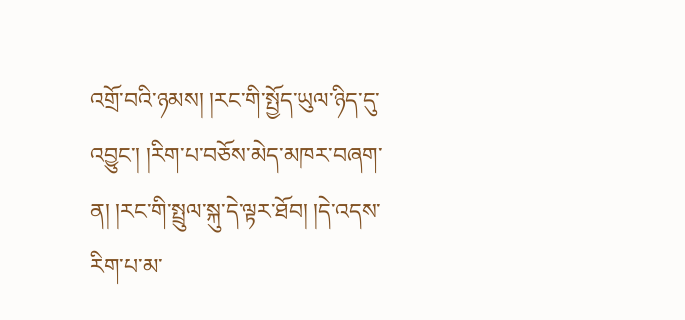འགྲོ་བའི་ཉམས། །རང་གི་སྤྱོད་ཡུལ་ཉིད་དུ་འབྱུང་། །རིག་པ་བཅོས་མེད་མཁར་བཞག་ན། །རང་གི་སྤྲུལ་སྐུ་དེ་ལྟར་ཐོབ། །དེ་འདས་རིག་པ་མ་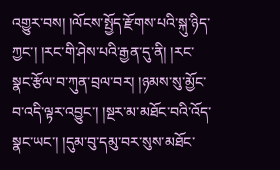འགྱུར་བས། །ལོངས་སྤྱོད་རྫོགས་པའི་སྐུ་ཉིད་ཀྱང་། །རང་གི་ཤེས་པའི་རྒྱན་དུ་ནི། །རང་སྣང་རྩོལ་བ་ཀུན་བྲལ་བར། །ཉམས་སུ་མྱོང་བ་འདི་ལྟར་འབྱུང་། །སྔར་མ་མཐོང་བའི་འོད་སྣང་ཡང་། །དུམ་བུ་དམུ་བར་སུས་མཐོང་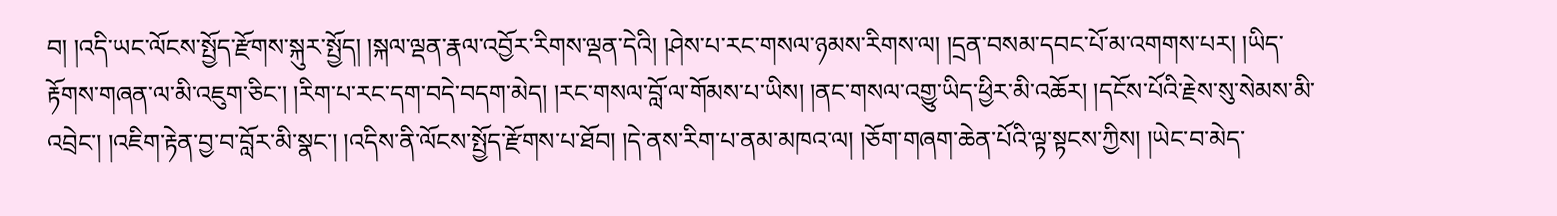བ། །འདི་ཡང་ལོངས་སྤྱོད་རྫོགས་སྐུར་སྤྱོད། །སྐལ་ལྡན་རྣལ་འབྱོར་རིགས་ལྡན་དེའི། །ཤེས་པ་རང་གསལ་ཉམས་རིགས་ལ། །དྲན་བསམ་དབང་པོ་མ་འགགས་པར། །ཡིད་རྟོགས་གཞན་ལ་མི་འཇུག་ཅིང་། །རིག་པ་རང་དག་བདེ་བདག་མེད། །རང་གསལ་བློ་ལ་གོམས་པ་ཡིས། །ནང་གསལ་འགྱུ་ཡིད་ཕྱིར་མི་འཆོར། །དངོས་པོའི་རྗེས་སུ་སེམས་མི་འབྲེང་། །འཇིག་རྟེན་བྱ་བ་བློར་མི་སྣང་། །འདིས་ནི་ལོངས་སྤྱོད་རྫོགས་པ་ཐོབ། །དེ་ནས་རིག་པ་ནམ་མཁའ་ལ། །ཅོག་གཞག་ཆེན་པོའི་ལྟ་སྟངས་ཀྱིས། །ཡེང་བ་མེད་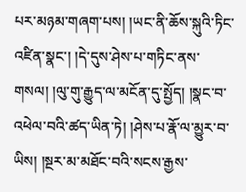པར་མཉམ་གཞག་པས། །ཡང་ནི་ཆོས་སྐུའི་ཏིང་འཛིན་སྣང་། །དེ་དུས་ཤེས་པ་གཏིང་ནས་གསལ། །ལུ་གུ་རྒྱུད་ལ་མངོན་དུ་སྤྱོད། །སྣང་བ་འཕེལ་བའི་ཚད་ཡིན་ཏེ། །ཤེས་པ་རྣོ་ལ་མྱུར་བ་ཡིས། །སྔར་མ་མཐོང་བའི་སངས་རྒྱས་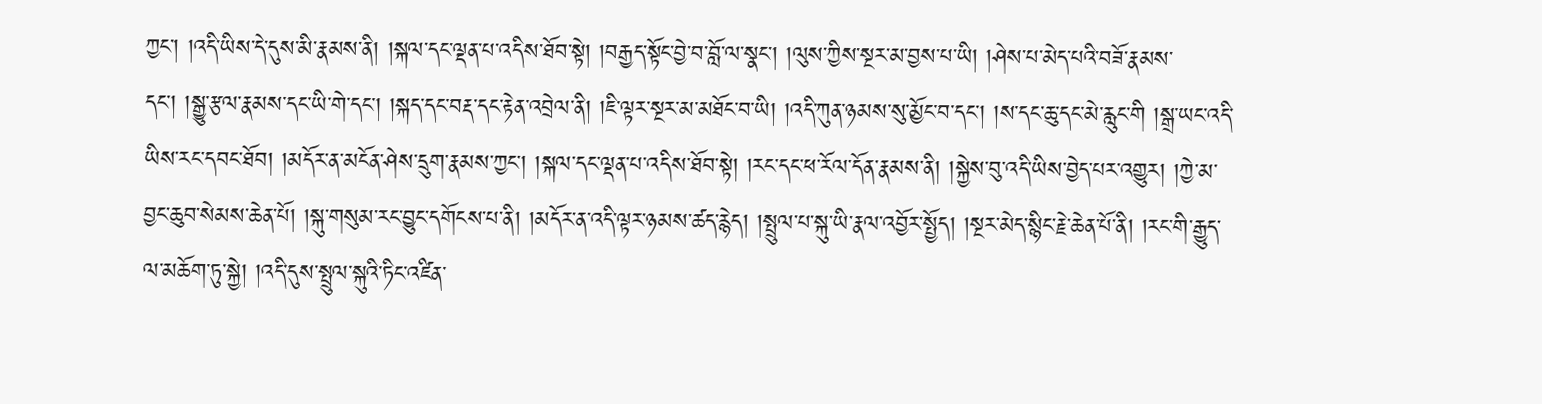ཀྱང་། །འདི་ཡིས་དེ་དུས་མི་རྣམས་ནི། །སྐལ་དང་ལྡན་པ་འདིས་ཐོབ་སྟེ། །བརྒྱད་སྟོང་བྱེ་བ་བློ་ལ་སྣང་། །ལུས་ཀྱིས་སྔར་མ་བྱས་པ་ཡི། །ཤེས་པ་མེད་པའི་བཟོ་རྣམས་དང་། །སྒྱུ་རྩལ་རྣམས་དང་ཡི་གེ་དང་། །སྐད་དང་བརྡ་དང་རྟེན་འབྲེལ་ནི། །ཇི་ལྟར་སྔར་མ་མཐོང་བ་ཡི། །འདི་ཀུན་ཉམས་སུ་མྱོང་བ་དང་། །ས་དང་ཆུ་དང་མེ་རླུང་གི །སྒྲ་ཡང་འདི་ཡིས་རང་དབང་ཐོབ། །མདོར་ན་མངོན་ཤེས་དྲུག་རྣམས་ཀྱང་། །སྐལ་དང་ལྡན་པ་འདིས་ཐོབ་སྟེ། །རང་དང་ཕ་རོལ་དོན་རྣམས་ནི། །སྐྱེས་བུ་འདི་ཡིས་བྱེད་པར་འགྱུར། །ཀྱེ་མ་བྱང་ཆུབ་སེམས་ཆེན་པོ། །སྐུ་གསུམ་རང་བྱུང་དགོངས་པ་ནི། །མདོར་ན་འདི་ལྟར་ཉམས་ཚད་རྙེད། །སྤྲུལ་པ་སྐུ་ཡི་རྣལ་འབྱོར་སྤྱོད། །སྔར་མེད་སྙིང་རྗེ་ཆེན་པོ་ནི། །རང་གི་རྒྱུད་ལ་མཆོག་ཏུ་སྐྱེ། །འདི་དུས་སྤྲུལ་སྐུའི་ཏིང་འཛིན་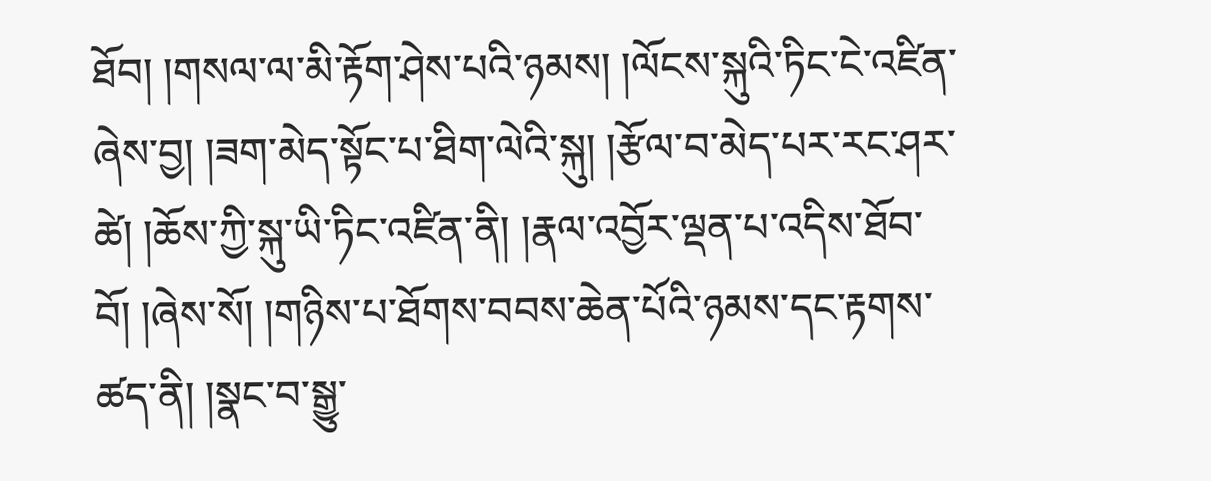ཐོབ། །གསལ་ལ་མི་རྟོག་ཤེས་པའི་ཉམས། །ལོངས་སྐུའི་ཏིང་ངེ་འཛིན་ཞེས་བྱ། །ཟག་མེད་སྟོང་པ་ཐིག་ལེའི་སྐུ། །རྩོལ་བ་མེད་པར་རང་ཤར་ཚེ། །ཆོས་ཀྱི་སྐུ་ཡི་ཏིང་འཛིན་ནི། །རྣལ་འབྱོར་ལྡན་པ་འདིས་ཐོབ་བོ། །ཞེས་སོ། །གཉིས་པ་ཐོགས་བབས་ཆེན་པོའི་ཉམས་དང་རྟགས་ཚད་ནི། །སྣང་བ་སྒྱུ་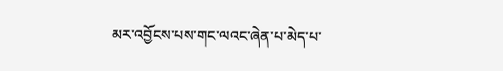མར་འབྱོངས་པས་གང་ལའང་ཞེན་པ་མེད་པ་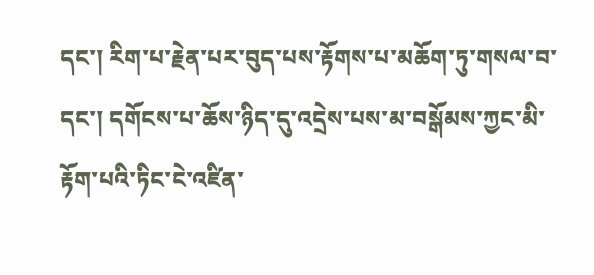དང་། རིག་པ་རྗེན་པར་བུད་པས་རྟོགས་པ་མཆོག་ཏུ་གསལ་བ་དང་། དགོངས་པ་ཆོས་ཉིད་དུ་འདྲེས་པས་མ་བསྒོམས་ཀྱང་མི་རྟོག་པའི་ཏིང་ངེ་འཛིན་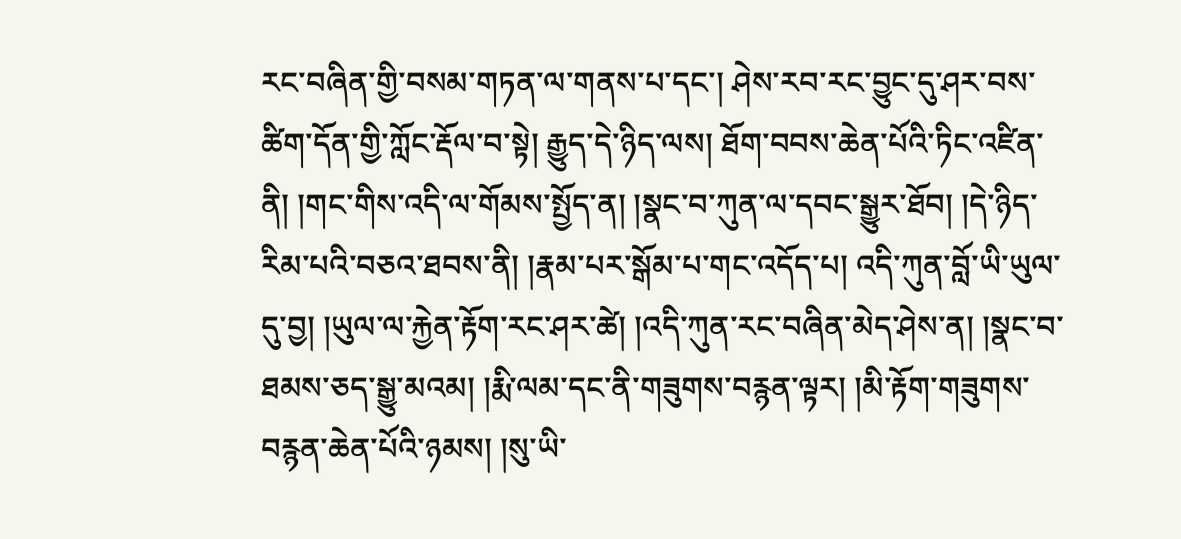རང་བཞིན་གྱི་བསམ་གཏན་ལ་གནས་པ་དང་། ཤེས་རབ་རང་བྱུང་དུ་ཤར་བས་ཚིག་དོན་གྱི་ཀློང་རྡོལ་བ་སྟེ། རྒྱུད་དེ་ཉིད་ལས། ཐོག་བབས་ཆེན་པོའི་ཏིང་འཛིན་ནི། །གང་གིས་འདི་ལ་གོམས་སྤྱོད་ན། །སྣང་བ་ཀུན་ལ་དབང་སྒྱུར་ཐོབ། །དེ་ཉིད་རིམ་པའི་བཅའ་ཐབས་ནི། །རྣམ་པར་སྒོམ་པ་གང་འདོད་པ། འདི་ཀུན་བློ་ཡི་ཡུལ་དུ་བྱ། །ཡུལ་ལ་རྐྱེན་རྟོག་རང་ཤར་ཚེ། །འདི་ཀུན་རང་བཞིན་མེད་ཤེས་ན། །སྣང་བ་ཐམས་ཅད་སྒྱུ་མའམ། །རྨི་ལམ་དང་ནི་གཟུགས་བརྙན་ལྟར། །མི་རྟོག་གཟུགས་བརྙན་ཆེན་པོའི་ཉམས། །སུ་ཡི་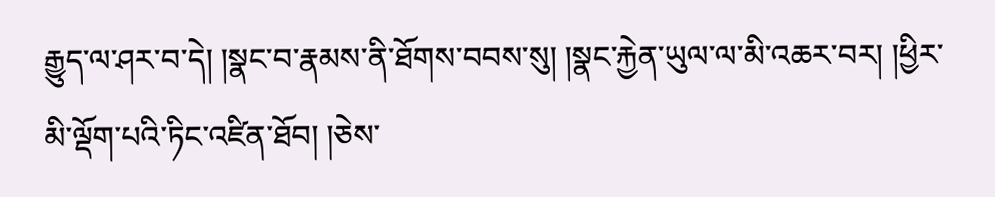རྒྱུད་ལ་ཤར་བ་དེ། །སྣང་བ་རྣམས་ནི་ཐོགས་བབས་སུ། །སྣང་རྐྱེན་ཡུལ་ལ་མི་འཆར་བར། །ཕྱིར་མི་ལྡོག་པའི་ཏིང་འཛིན་ཐོབ། །ཅེས་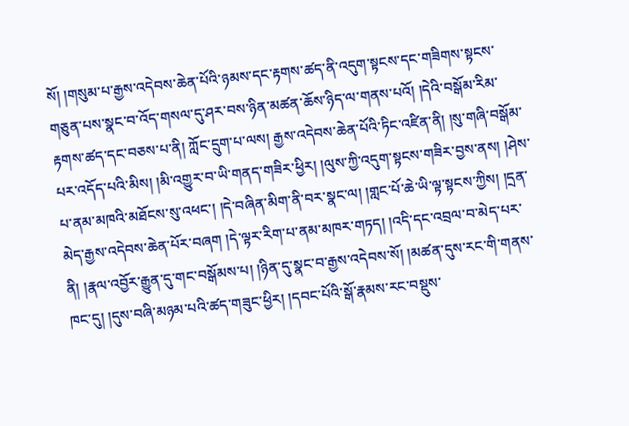སོ། །གསུམ་པ་རྒྱས་འདེབས་ཆེན་པོའི་ཉམས་དང་རྟགས་ཚད་ནི་འདུག་སྟངས་དང་གཟིགས་སྟངས་གཅུན་པས་སྣང་བ་འོད་གསལ་དུ་ཤར་བས་ཉིན་མཚན་ཆོས་ཉིད་ལ་གནས་པའོ། །དེའི་བསྒོམ་རིམ་རྟགས་ཚད་དང་བཅས་པ་ནི། ཀློང་དྲུག་པ་ལས། རྒྱས་འདེབས་ཆེན་པོའི་ཏིང་འཛིན་ནི། །སུ་གཞི་བསྒོམ་པར་འདོད་པའི་མིས། །མི་འགྱུར་བ་ཡི་གནད་གཟིར་ཕྱིར། །ལུས་ཀྱི་འདུག་སྟངས་གཟིར་བྱས་ནས། །ཤེས་པ་ནམ་མཁའི་མཐོངས་སུ་འཕང་། །དེ་བཞིན་མིག་ནི་བར་སྣང་ལ། །གླང་པོ་ཆེ་ཡི་ལྟ་སྟངས་ཀྱིས། །དྲན་མེད་རྒྱས་འདེབས་ཆེན་པོར་བཞག །དེ་ལྟར་རིག་པ་ནམ་མཁར་གཏད། །འདི་དང་འབྲལ་བ་མེད་པར་ནི། །རྣལ་འབྱོར་རྒྱུན་དུ་གང་བསྒོམས་པ། །ཉིན་དུ་སྣང་བ་རྒྱས་འདེབས་སོ། །མཚན་དུས་རང་གི་གནས་ཁང་དུ། །དུས་བཞི་མཉམ་པའི་ཚད་གཟུང་ཕྱིར། །དབང་པོའི་སྒོ་རྣམས་རང་བསྡུས་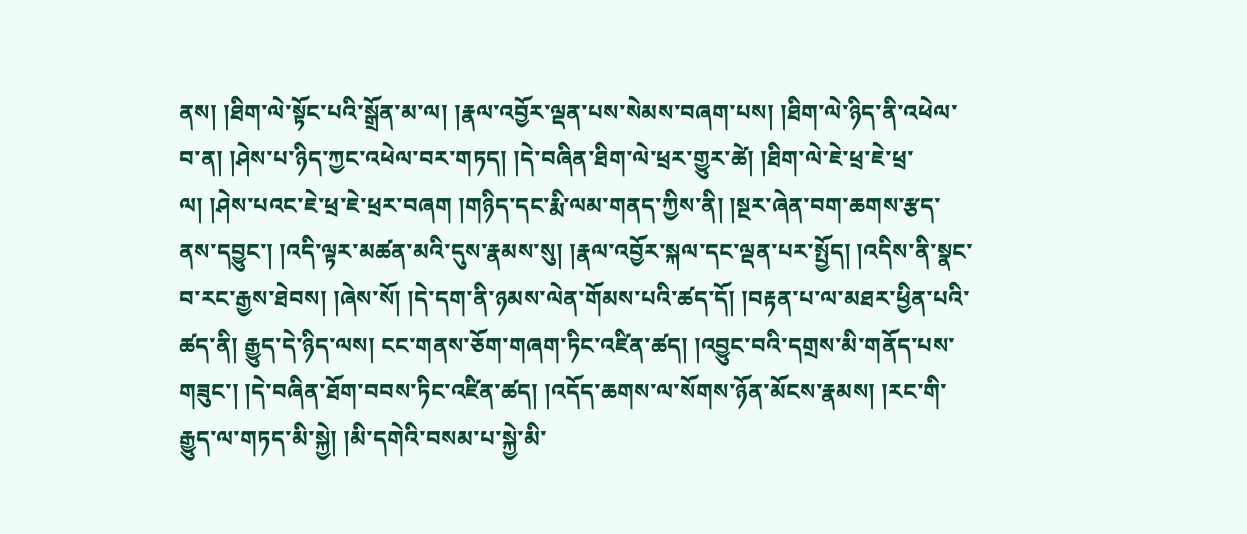ནས། །ཐིག་ལེ་སྟོང་པའི་སྒྲོན་མ་ལ། །རྣལ་འབྱོར་ལྡན་པས་སེམས་བཞག་པས། །ཐིག་ལེ་ཉིད་ནི་འཕེལ་བ་ན། །ཤེས་པ་ཉིད་ཀྱང་འཕེལ་བར་གཏད། །དེ་བཞིན་ཐིག་ལེ་ཕྲར་གྱུར་ཚེ། །ཐིག་ལེ་ཇེ་ཕྲ་ཇེ་ཕྲ་ལ། །ཤེས་པའང་ཇེ་ཕྲ་ཇེ་ཕྲར་བཞག །གཉིད་དང་རྨི་ལམ་གནད་ཀྱིས་ནི། །སྔར་ཞེན་བག་ཆགས་རྩད་ནས་དབྱུང་། །འདི་ལྟར་མཚན་མའི་དུས་རྣམས་སུ། །རྣལ་འབྱོར་སྐལ་དང་ལྡན་པར་སྤྱོད། །འདིས་ནི་སྣང་བ་རང་རྒྱས་ཐེབས། །ཞེས་སོ། །དེ་དག་ནི་ཉམས་ལེན་གོམས་པའི་ཚད་དོ། །བརྟན་པ་ལ་མཐར་ཕྱིན་པའི་ཚད་ནི། རྒྱུད་དེ་ཉིད་ལས། ངང་གནས་ཅོག་གཞག་ཏིང་འཛིན་ཚད། །འབྱུང་བའི་དགྲས་མི་གནོད་པས་གཟུང་། །དེ་བཞིན་ཐོག་བབས་ཏིང་འཛིན་ཚད། །འདོད་ཆགས་ལ་སོགས་ཉོན་མོངས་རྣམས། །རང་གི་རྒྱུད་ལ་གཏད་མི་སྐྱེ། །མི་དགེའི་བསམ་པ་སྐྱེ་མི་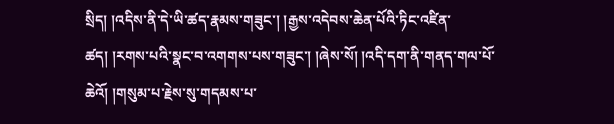སྲིད། །འདིས་ནི་དེ་ཡི་ཚད་རྣམས་གཟུང་། །རྒྱས་འདེབས་ཆེན་པོའི་ཏིང་འཛིན་ཚད། །རགས་པའི་སྣང་བ་འགགས་པས་གཟུང་། །ཞེས་སོ། །འདི་དག་ནི་གནད་གལ་པོ་ཆེའོ། །གསུམ་པ་རྗེས་སུ་གདམས་པ་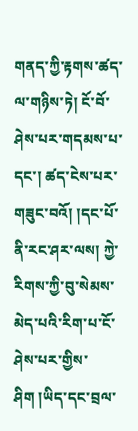གནད་ཀྱི་རྟགས་ཚད་ལ་གཉིས་ཏེ། ངོ་བོ་ཤེས་པར་གདམས་པ་དང་། ཚད་ངེས་པར་གཟུང་བའོ། །དང་པོ་ནི་རང་ཤར་ལས། ཀྱེ་རིགས་ཀྱི་བུ་སེམས་མེད་པའི་རིག་པ་ངོ་ཤེས་པར་གྱིས་ཤིག །ཡིད་དང་བྲལ་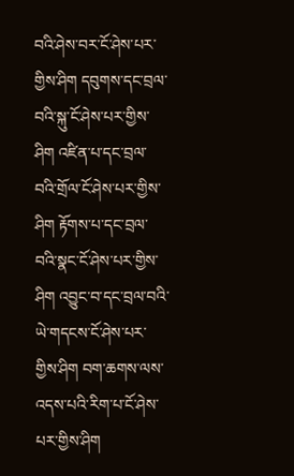བའི་ཤེས་བར་ངོ་ཤེས་པར་གྱིས་ཤིག དབུགས་དང་བྲལ་བའི་སྐུ་ངོ་ཤེས་པར་གྱིས་ཤིག འཛིན་པ་དང་བྲལ་བའི་གྲོལ་ངོ་ཤེས་པར་གྱིས་ཤིག རྟོགས་པ་དང་བྲལ་བའི་སྣང་ངོ་ཤེས་པར་གྱིས་ཤིག འབྱུང་བ་དང་བྲལ་བའི་ཡེ་གདངས་ངོ་ཤེས་པར་གྱིས་ཤིག བག་ཆགས་ལས་འདས་པའི་རིག་པ་ངོ་ཤེས་པར་གྱིས་ཤིག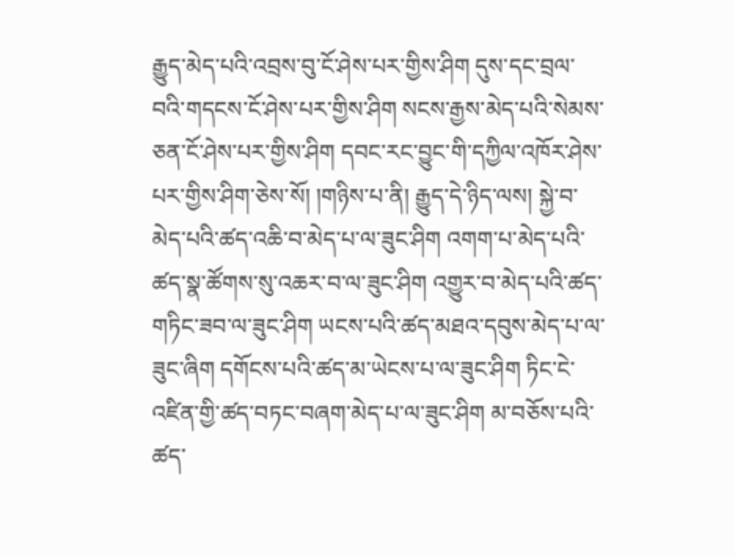རྒྱུད་མེད་པའི་འབྲས་བུ་ངོ་ཤེས་པར་གྱིས་ཤིག དུས་དང་བྲལ་བའི་གདངས་ངོ་ཤེས་པར་གྱིས་ཤིག སངས་རྒྱས་མེད་པའི་སེམས་ཅན་ངོ་ཤེས་པར་གྱིས་ཤིག དབང་རང་བྱུང་གི་དཀྱིལ་འཁོར་ཤེས་པར་གྱིས་ཤིག་ཅེས་སོ། །གཉིས་པ་ནི། རྒྱུད་དེ་ཉིད་ལས། སྐྱེ་བ་མེད་པའི་ཚད་འཆི་བ་མེད་པ་ལ་ཟུང་ཤིག འགག་པ་མེད་པའི་ཚད་སྣ་ཚོགས་སུ་འཆར་བ་ལ་ཟུང་ཤིག འགྱུར་བ་མེད་པའི་ཚད་གཏིང་ཟབ་ལ་ཟུང་ཤིག ཡངས་པའི་ཚད་མཐའ་དབུས་མེད་པ་ལ་ཟུང་ཞིག དགོངས་པའི་ཚད་མ་ཡེངས་པ་ལ་ཟུང་ཤིག ཏིང་ངེ་འཛིན་གྱི་ཚད་བཏང་བཞག་མེད་པ་ལ་ཟུང་ཤིག མ་བཅོས་པའི་ཚད་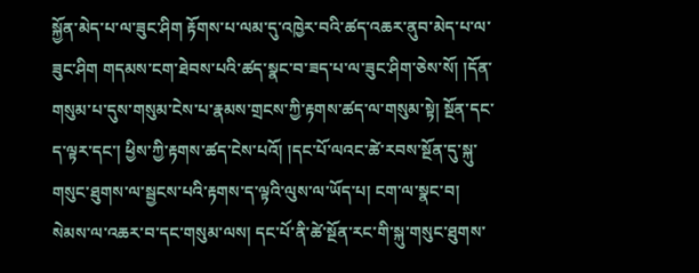སྐྱོན་མེད་པ་ལ་ཟུང་ཤིག རྟོགས་པ་ལམ་དུ་འཁྱེར་བའི་ཚད་འཆར་ནུབ་མེད་པ་ལ་ཟུང་ཤིག གདམས་ངག་ཐེབས་པའི་ཚད་སྣང་བ་ཟད་པ་ལ་ཟུང་ཤིག་ཅེས་སོ། །དོན་གསུམ་པ་དུས་གསུམ་ངེས་པ་རྣམས་གྲངས་ཀྱི་རྟགས་ཚད་ལ་གསུམ་སྟེ། སྔོན་དང་ད་ལྟར་དང་། ཕྱིས་ཀྱི་རྟགས་ཚད་ངེས་པའོ། །དང་པོ་ལའང་ཚེ་རབས་སྔོན་དུ་སྐུ་གསུང་ཐུགས་ལ་སྦྱངས་པའི་རྟགས་ད་ལྟའི་ལུས་ལ་ཡོད་པ། ངག་ལ་སྣང་བ། སེམས་ལ་འཆར་བ་དང་གསུམ་ལས། དང་པོ་ནི་ཚེ་སྔོན་རང་གི་སྐུ་གསུང་ཐུགས་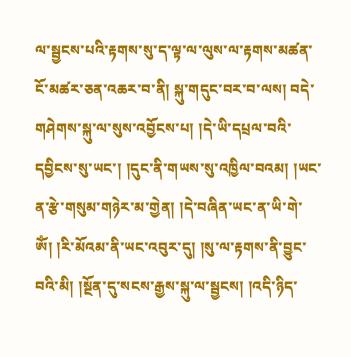ལ་སྦྱངས་པའི་རྟགས་སུ་ད་ལྟ་ལ་ལུས་ལ་རྟགས་མཚན་ངོ་མཚར་ཅན་འཆར་བ་ནི། སྐུ་གདུང་བར་བ་ལས། བདེ་གཤེགས་སྐུ་ལ་སུས་འབྱོངས་པ། །དེ་ཡི་དཔྲལ་བའི་དབྱིངས་སུ་ཡང་། །དུང་ནི་གཡས་སུ་འཁྱིལ་བའམ། །ཡང་ན་རྩེ་གསུམ་གཉེར་མ་གྱེན། །དེ་བཞིན་ཡང་ན་ཡི་གེ་ཨོཾ། །རི་མོའམ་ནི་ཡང་འབུར་དུ། །སུ་ལ་རྟགས་ནི་བྱུང་བའི་མི། །སྔོན་དུ་སངས་རྒྱས་སྐུ་ལ་སྦྱངས། །འདི་ཉིད་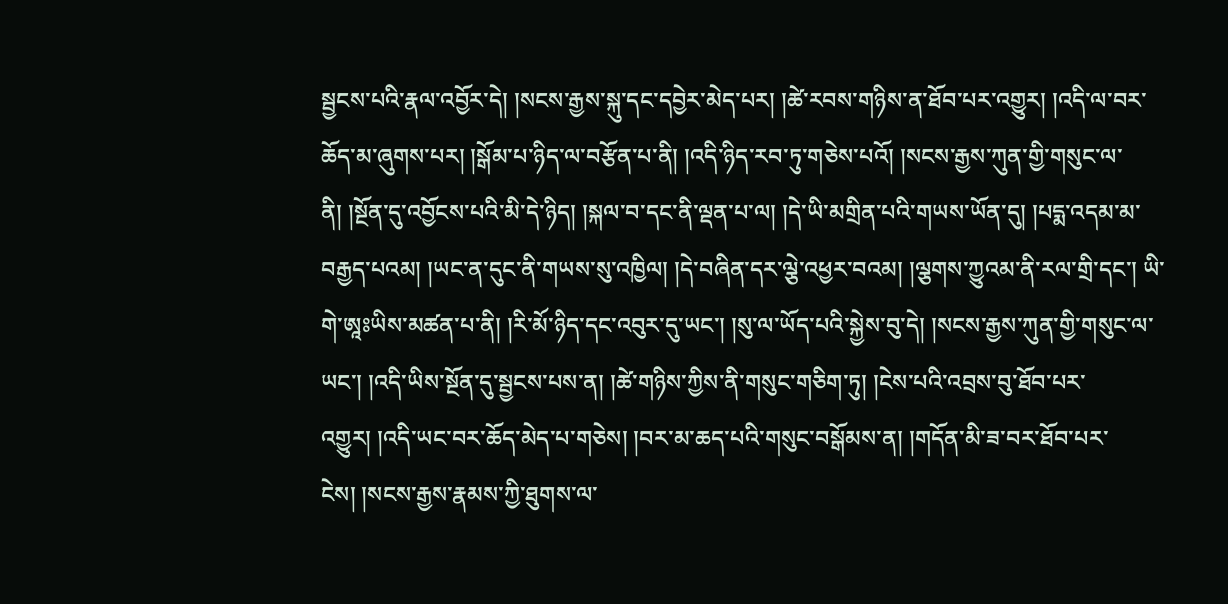སྦྱངས་པའི་རྣལ་འབྱོར་དེ། །སངས་རྒྱས་སྐུ་དང་དབྱེར་མེད་པར། །ཚེ་རབས་གཉིས་ན་ཐོབ་པར་འགྱུར། །འདི་ལ་བར་ཆོད་མ་ཞུགས་པར། །སྒོམ་པ་ཉིད་ལ་བརྩོན་པ་ནི། །འདི་ཉིད་རབ་ཏུ་གཅེས་པའོ། །སངས་རྒྱས་ཀུན་གྱི་གསུང་ལ་ནི། །སྔོན་དུ་འབྱོངས་པའི་མི་དེ་ཉིད། །སྐལ་བ་དང་ནི་ལྡན་པ་ལ། །དེ་ཡི་མགྲིན་པའི་གཡས་ཡོན་དུ། །པདྨ་འདམ་མ་བརྒྱད་པའམ། །ཡང་ན་དུང་ནི་གཡས་སུ་འཁྱིལ། །དེ་བཞིན་དར་ལྕེ་འཕྱར་བའམ། །ལྕགས་ཀྱུའམ་ནི་རལ་གྲི་དང་། ཡི་གེ་ཨཱཿཡིས་མཚན་པ་ནི། །རི་མོ་ཉིད་དང་འབུར་དུ་ཡང་། །སུ་ལ་ཡོད་པའི་སྐྱེས་བུ་དེ། །སངས་རྒྱས་ཀུན་གྱི་གསུང་ལ་ཡང་། །འདི་ཡིས་སྔོན་དུ་སྦྱངས་པས་ན། །ཚེ་གཉིས་ཀྱིས་ནི་གསུང་གཅིག་ཏུ། །ངེས་པའི་འབྲས་བུ་ཐོབ་པར་འགྱུར། །འདི་ཡང་བར་ཆོད་མེད་པ་གཅེས། །བར་མ་ཆད་པའི་གསུང་བསྒོམས་ན། །གདོན་མི་ཟ་བར་ཐོབ་པར་ངེས། །སངས་རྒྱས་རྣམས་ཀྱི་ཐུགས་ལ་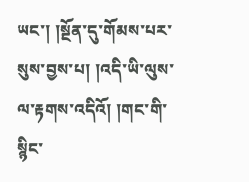ཡང་། །སྔོན་དུ་གོམས་པར་སུས་བྱས་པ། །འདི་ཡི་ལུས་ལ་རྟགས་འདིའོ། །གང་གི་སྙིང་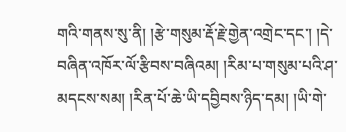གའི་གནས་སུ་ནི། །རྩེ་གསུམ་རྡོ་རྗེ་གྱེན་འགྲེང་དང་། །དེ་བཞིན་འཁོར་ལོ་རྩིབས་བཞིའམ། །རིམ་པ་གསུམ་པའི་ཤ་མདངས་སམ། །རིན་པོ་ཆེ་ཡི་དབྱིབས་ཉིད་དམ། །ཡི་གེ་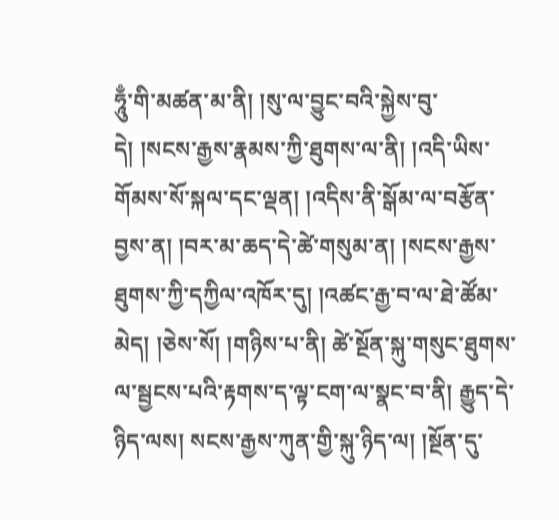ཧཱུྃ་གི་མཚན་མ་ནི། །སུ་ལ་བྱུང་བའི་སྐྱེས་བུ་དེ། །སངས་རྒྱས་རྣམས་ཀྱི་ཐུགས་ལ་ནི། །འདི་ཡིས་གོམས་སོ་སྐལ་དང་ལྡན། །འདིས་ནི་སྒོམ་ལ་བརྩོན་བྱས་ན། །བར་མ་ཆད་དེ་ཚེ་གསུམ་ན། །སངས་རྒྱས་ཐུགས་ཀྱི་དཀྱིལ་འཁོར་དུ། །འཚང་རྒྱ་བ་ལ་ཐེ་ཚོམ་མེད། །ཅེས་སོ། །གཉིས་པ་ནི། ཚེ་སྔོན་སྐུ་གསུང་ཐུགས་ལ་སྦྱངས་པའི་རྟགས་ད་ལྟ་ངག་ལ་སྣང་བ་ནི། རྒྱུད་དེ་ཉིད་ལས། སངས་རྒྱས་ཀུན་གྱི་སྐུ་ཉིད་ལ། །སྔོན་དུ་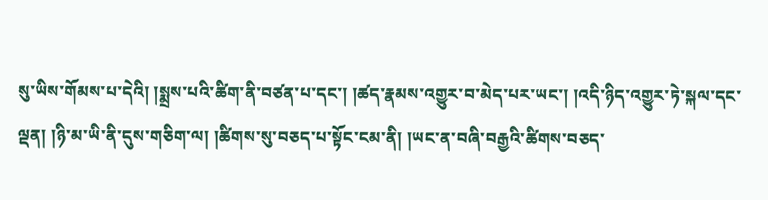སུ་ཡིས་གོམས་པ་དེའི། །སྨྲས་པའི་ཚིག་ནི་བཙན་པ་དང་། །ཚད་རྣམས་འགྱུར་བ་མེད་པར་ཡང་། །འདི་ཉིད་འགྱུར་ཏེ་སྐལ་དང་ལྡན། །ཉི་མ་ཡི་ནི་དུས་གཅིག་ལ། །ཚིགས་སུ་བཅད་པ་སྟོང་ངམ་ནི། །ཡང་ན་བཞི་བརྒྱའི་ཚིགས་བཅད་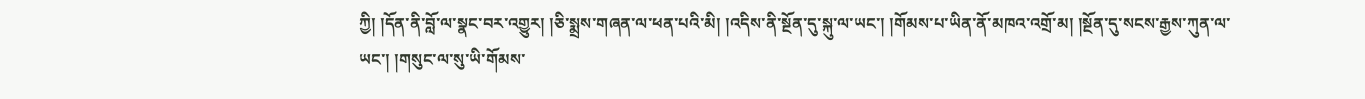ཀྱི། །དོན་ནི་བློ་ལ་སྣང་བར་འགྱུར། །ཅི་སྨྲས་གཞན་ལ་ཕན་པའི་མི། །འདིས་ནི་སྔོན་དུ་སྐུ་ལ་ཡང་། །གོམས་པ་ཡིན་ནོ་མཁའ་འགྲོ་མ། །སྔོན་དུ་སངས་རྒྱས་ཀུན་ལ་ཡང་། །གསུང་ལ་སུ་ཡི་གོམས་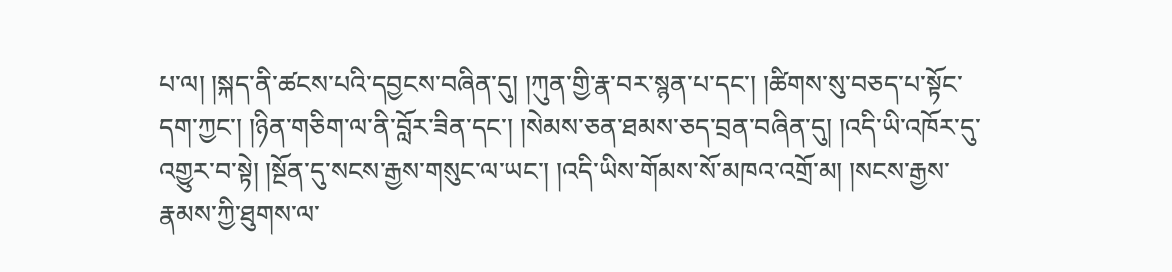པ་ལ། །སྐད་ནི་ཚངས་པའི་དབྱངས་བཞིན་དུ། །ཀུན་གྱི་རྣ་བར་སྙན་པ་དང་། །ཚིགས་སུ་བཅད་པ་སྟོང་དག་ཀྱང་། །ཉིན་གཅིག་ལ་ནི་བློར་ཟིན་དང་། །སེམས་ཅན་ཐམས་ཅད་བྲན་བཞིན་དུ། །འདི་ཡི་འཁོར་དུ་འགྱུར་བ་སྟེ། །སྔོན་དུ་སངས་རྒྱས་གསུང་ལ་ཡང་། །འདི་ཡིས་གོམས་སོ་མཁའ་འགྲོ་མ། །སངས་རྒྱས་རྣམས་ཀྱི་ཐུགས་ལ་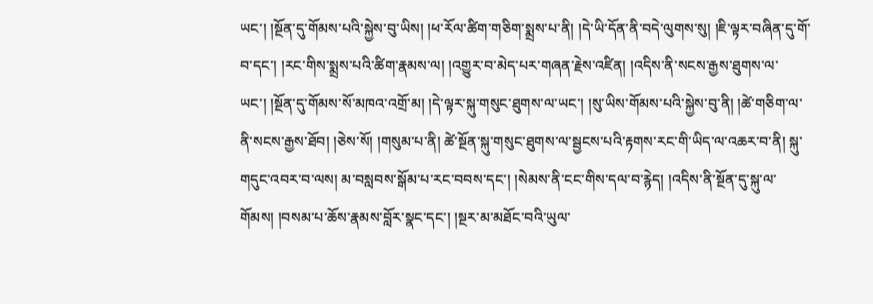ཡང་། །སྔོན་དུ་གོམས་པའི་སྐྱེས་བུ་ཡིས། །ཕ་རོལ་ཚིག་གཅིག་སྨྲས་པ་ནི། །དེ་ཡི་དོན་ནི་བདེ་ལུགས་སུ། །ཇི་ལྟར་བཞིན་དུ་གོ་བ་དང་། །རང་གིས་སྨྲས་པའི་ཚིག་རྣམས་ལ། །འགྱུར་བ་མེད་པར་གཞན་རྗེས་འཛིན། །འདིས་ནི་སངས་རྒྱས་ཐུགས་ལ་ཡང་། །སྔོན་དུ་གོམས་སོ་མཁའ་འགྲོ་མ། །དེ་ལྟར་སྐུ་གསུང་ཐུགས་ལ་ཡང་། །སུ་ཡིས་གོམས་པའི་སྐྱེས་བུ་ནི། །ཚེ་གཅིག་ལ་ནི་སངས་རྒྱས་ཐོབ། །ཅེས་སོ། །གསུམ་པ་ནི། ཚེ་སྔོན་སྐུ་གསུང་ཐུགས་ལ་སྦྱངས་པའི་རྟགས་རང་གི་ཡིད་ལ་འཆར་བ་ནི། སྐུ་གདུང་འབར་བ་ལས། མ་བསླབས་སྒོམ་པ་རང་བབས་དང་། །སེམས་ནི་ངང་གིས་དལ་བ་རྙེད། །འདིས་ནི་སྔོན་དུ་སྐུ་ལ་གོམས། །བསམ་པ་ཆོས་རྣམས་བློར་སྣང་དང་། །སྔར་མ་མཐོང་བའི་ཡུལ་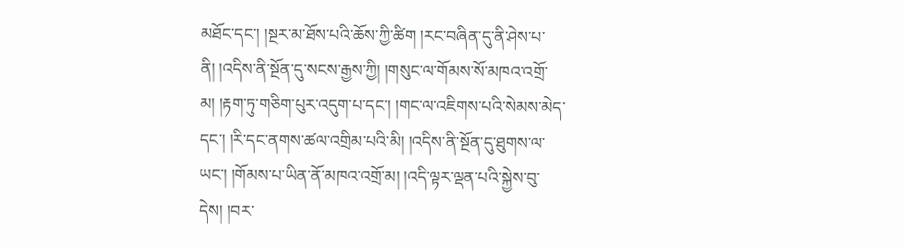མཐོང་དང་། །སྔར་མ་ཐོས་པའི་ཆོས་ཀྱི་ཚིག །རང་བཞིན་དུ་ནི་ཤེས་པ་ནི། །འདིས་ནི་སྔོན་དུ་སངས་རྒྱས་ཀྱི། །གསུང་ལ་གོམས་སོ་མཁའ་འགྲོ་མ། །རྟག་ཏུ་གཅིག་པུར་འདུག་པ་དང་། །གང་ལ་འཇིགས་པའི་སེམས་མེད་དང་། །རི་དང་ནགས་ཚལ་འགྲིམ་པའི་མི། །འདིས་ནི་སྔོན་དུ་ཐུགས་ལ་ཡང་། །གོམས་པ་ཡིན་ནོ་མཁའ་འགྲོ་མ། །འདི་ལྟར་ལྡན་པའི་སྐྱེས་བུ་དེས། །བར་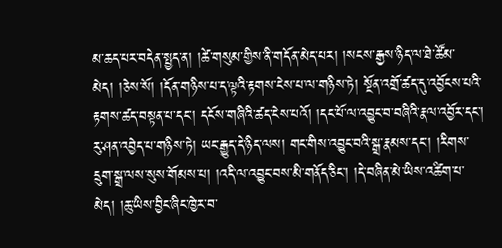མ་ཆད་པར་བདེན་སྤྱད་ན། །ཚེ་གསུམ་གྱིས་ནི་གདོན་མེད་པར། །སངས་རྒྱས་ཉིད་ལ་ཐེ་ཚོམ་མེད། །ཅེས་སོ། །དོན་གཉིས་པ་ད་ལྟའི་རྟགས་ངེས་པ་ལ་གཉིས་ཏེ། སྔོན་འགྲོ་ཚད་དུ་འབྱོངས་པའི་རྟགས་ཚད་བསྟན་པ་དང་། དངོས་གཞིའི་ཚད་ངེས་པའོ། །དང་པོ་ལ་འབྱུང་བ་བཞིའི་རྣལ་འབྱོར་དང་། རུ་ཤན་འབྱེད་པ་གཉིས་ཏེ། ཡང་རྒྱུད་དེ་ཉིད་ལས། གང་གིས་འབྱུང་བའི་སྒྲ་རྣམས་དང་། །རིགས་དྲུག་སྒྲ་ལས་སུས་གོམས་པ། །འདི་ལ་འབྱུང་བས་མི་གནོད་ཅིང་། །དེ་བཞིན་མེ་ཡིས་འཚིག་པ་མེད། །ཆུ་ཡིས་བྱིང་ཞིང་ཁྱེར་བ་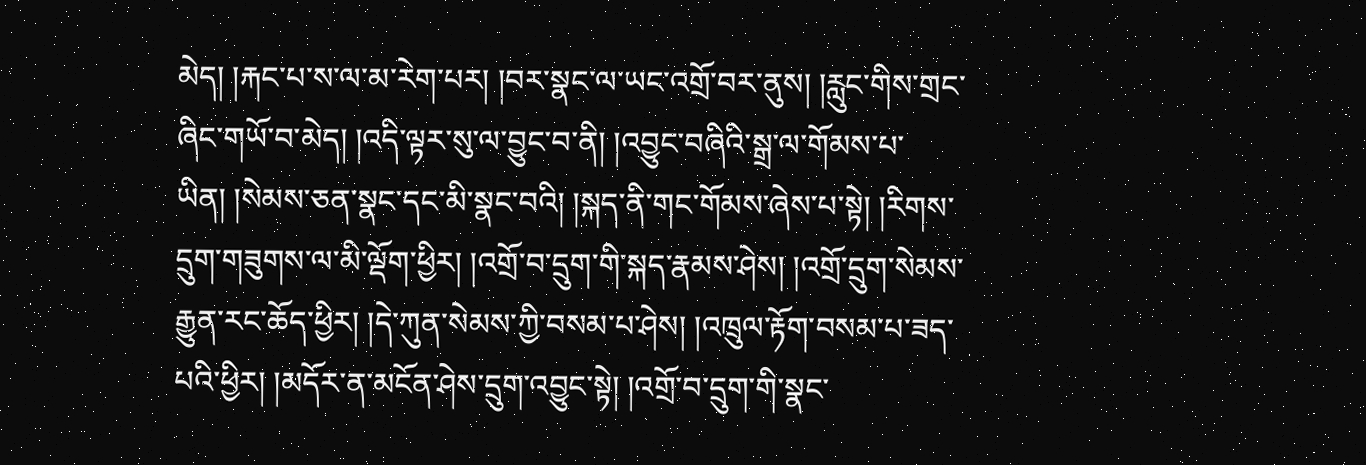མེད། །རྐང་པ་ས་ལ་མ་རེག་པར། །བར་སྣང་ལ་ཡང་འགྲོ་བར་ནུས། །རླུང་གིས་གྲང་ཞིང་གཡོ་བ་མེད། །འདི་ལྟར་སུ་ལ་བྱུང་བ་ནི། །འབྱུང་བཞིའི་སྒྲ་ལ་གོམས་པ་ཡིན། །སེམས་ཅན་སྣང་དང་མི་སྣང་བའི། །སྐད་ནི་གང་གོམས་ཞེས་པ་སྟེ། །རིགས་དྲུག་གཟུགས་ལ་མི་ལྡོག་ཕྱིར། །འགྲོ་བ་དྲུག་གི་སྐད་རྣམས་ཤེས། །འགྲོ་དྲུག་སེམས་རྒྱུན་རང་ཆོད་ཕྱིར། །དེ་ཀུན་སེམས་ཀྱི་བསམ་པ་ཤེས། །འཁྲུལ་རྟོག་བསམ་པ་ཟད་པའི་ཕྱིར། །མདོར་ན་མངོན་ཤེས་དྲུག་འབྱུང་སྟེ། །འགྲོ་བ་དྲུག་གི་སྣང་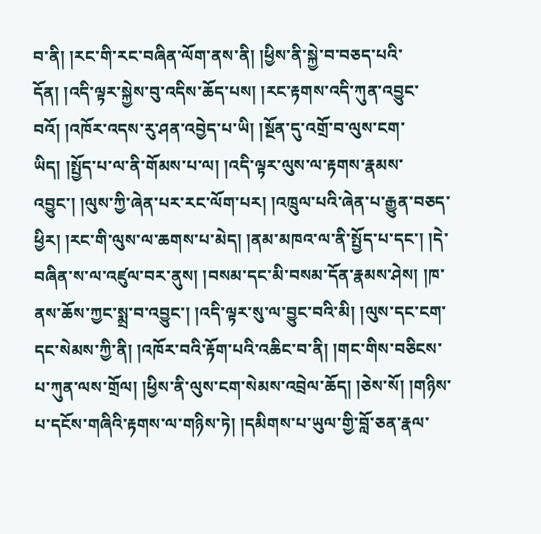བ་ནི། །རང་གི་རང་བཞིན་ལོག་ནས་ནི། །ཕྱིས་ནི་སྐྱེ་བ་བཅད་པའི་དོན། །འདི་ལྟར་སྐྱེས་བུ་འདིས་ཆོད་པས། །རང་རྟགས་འདི་ཀུན་འབྱུང་བའོ། །འཁོར་འདས་རུ་ཤན་འབྱེད་པ་ཡི། །སྔོན་དུ་འགྲོ་བ་ལུས་ངག་ཡིད། །སྤྱོད་པ་ལ་ནི་གོམས་པ་ལ། །འདི་ལྟར་ལུས་ལ་རྟགས་རྣམས་འབྱུང་། །ལུས་ཀྱི་ཞེན་པར་རང་ལོག་པར། །འཁྲུལ་པའི་ཞེན་པ་རྒྱུན་བཅད་ཕྱིར། །རང་གི་ལུས་ལ་ཆགས་པ་མེད། །ནམ་མཁའ་ལ་ནི་སྤྱོད་པ་དང་། །དེ་བཞིན་ས་ལ་འཛུལ་བར་ནུས། །བསམ་དང་མི་བསམ་དོན་རྣམས་ཤེས། །ཁ་ནས་ཆོས་ཀྱང་སྨྲ་བ་འབྱུང་། །འདི་ལྟར་སུ་ལ་བྱུང་བའི་མི། །ལུས་དང་ངག་དང་སེམས་ཀྱི་ནི། །འཁོར་བའི་རྟོག་པའི་འཆིང་བ་ནི། །གང་གིས་བཅིངས་པ་ཀུན་ལས་གྲོལ། །ཕྱིས་ནི་ལུས་ངག་སེམས་འབྲེལ་ཆོད། །ཅེས་སོ། །གཉིས་པ་དངོས་གཞིའི་རྟགས་ལ་གཉིས་ཏེ། །དམིགས་པ་ཡུལ་གྱི་བློ་ཅན་རྣལ་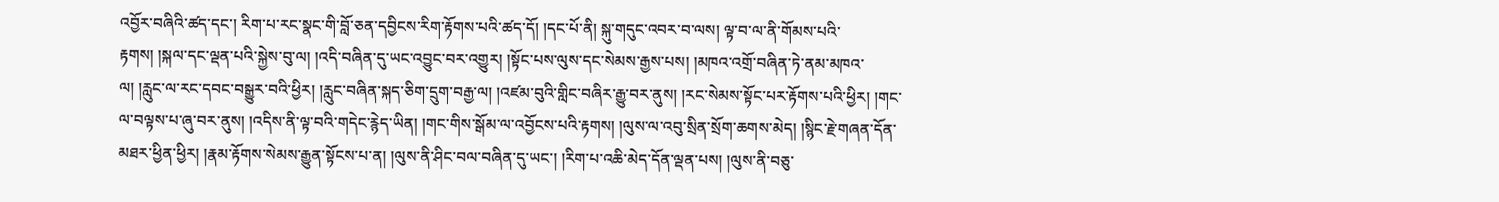འབྱོར་བཞིའི་ཚད་དང་། རིག་པ་རང་སྣང་གི་བློ་ཅན་དབྱིངས་རིག་རྟོགས་པའི་ཚད་དོ། །དང་པོ་ནི། སྐུ་གདུང་འབར་བ་ལས། ལྟ་བ་ལ་ནི་གོམས་པའི་རྟགས། །སྐལ་དང་ལྡན་པའི་སྐྱེས་བུ་ལ། །འདི་བཞིན་དུ་ཡང་འབྱུང་བར་འགྱུར། །སྟོང་པས་ལུས་དང་སེམས་རྒྱས་པས། །མཁའ་འགྲོ་བཞིན་ཏེ་ནམ་མཁའ་ལ། །རླུང་ལ་རང་དབང་བསྒྱུར་བའི་ཕྱིར། །རླུང་བཞིན་སྐད་ཅིག་དྲུག་བརྒྱ་ལ། །འཛམ་བུའི་གླིང་བཞིར་རྒྱུ་བར་ནུས། །རང་སེམས་སྟོང་པར་རྟོགས་པའི་ཕྱིར། །གང་ལ་བལྟས་པ་ཞུ་བར་ནུས། །འདིས་ནི་ལྟ་བའི་གདེང་རྙེད་ཡིན། །གང་གིས་སྒོམ་ལ་འབྱོངས་པའི་རྟགས། །ལུས་ལ་འབུ་སྲིན་སྲོག་ཆགས་མེད། །སྙིང་རྗེ་གཞན་དོན་མཐར་ཕྱིན་ཕྱིར། །རྣམ་རྟོགས་སེམས་རྒྱུན་སྟོངས་པ་ན། །ལུས་ནི་ཤིང་བལ་བཞིན་དུ་ཡང་། །རིག་པ་འཆི་མེད་དོན་ལྡན་པས། །ལུས་ནི་བཅུ་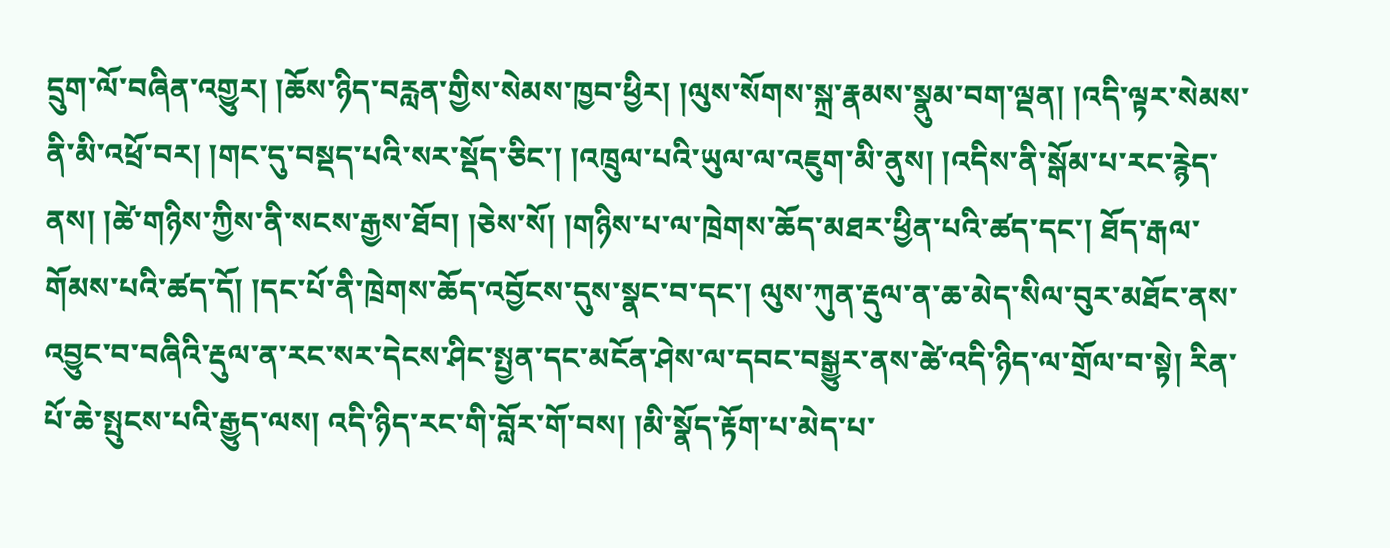དྲུག་ལོ་བཞིན་འགྱུར། །ཆོས་ཉིད་བརླན་གྱིས་སེམས་ཁྱབ་ཕྱིར། །ལུས་སོགས་སྐྲ་རྣམས་སྣུམ་བག་ལྡན། །འདི་ལྟར་སེམས་ནི་མི་འཕྲོ་བར། །གང་དུ་བསྡད་པའི་སར་སྡོད་ཅིང་། །འཁྲུལ་པའི་ཡུལ་ལ་འཇུག་མི་ནུས། །འདིས་ནི་སྒོམ་པ་རང་རྙེད་ནས། །ཚེ་གཉིས་ཀྱིས་ནི་སངས་རྒྱས་ཐོབ། །ཅེས་སོ། །གཉིས་པ་ལ་ཁྲེགས་ཆོད་མཐར་ཕྱིན་པའི་ཚད་དང་། ཐོད་རྒལ་གོམས་པའི་ཚད་དོ། །དང་པོ་ནི་ཁྲེགས་ཆོད་འབྱོངས་དུས་སྣང་བ་དང་། ལུས་ཀུན་རྡུལ་ན་ཆ་མེད་སིལ་བུར་མཐོང་ནས་འབྱུང་བ་བཞིའི་རྡུལ་ན་རང་སར་དེངས་ཤིང་སྤྱན་དང་མངོན་ཤེས་ལ་དབང་བསྒྱུར་ནས་ཚེ་འདི་ཉིད་ལ་གྲོལ་བ་སྟེ། རིན་པོ་ཆེ་སྤུངས་པའི་རྒྱུད་ལས། འདི་ཉིད་རང་གི་བློར་གོ་བས། །མི་སྣོད་རྟོག་པ་མེད་པ་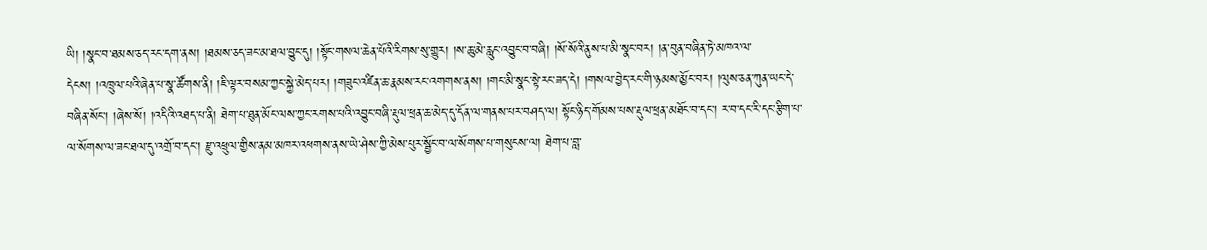ཡི། །སྣང་བ་ཐམས་ཅད་རང་དག་ནས། །ཐམས་ཅད་ཟང་མ་ཐལ་བྱུང་དུ། །སྟོང་གསལ་ཆེན་པོའི་རིགས་སུ་གྱུར། །ས་ཆུ་མེ་རླུང་འབྱུང་བ་བཞི། །སོ་སོའི་ནུས་པ་མི་སྣང་བར། །ན་བུན་བཞིན་ཏེ་མཁའ་ལ་དེངས། །འཁྲུལ་པའི་ཞེན་པ་སྣ་ཚོགས་ནི། །ཇི་ལྟར་བསམ་ཀྱང་སྐྱེ་མེད་པར། །གཟུང་འཛིན་ཆ་རྣམས་རང་འགགས་ནས། །གང་མི་སྣང་སྟེ་རང་ཟད་དེ། །གསལ་བྱེད་རང་གི་ཉམས་མྱོང་བར། །ལུས་ཅན་ཀུན་ཡང་དེ་བཞིན་སོང་། །ཞེས་སོ། །འདིའི་འཐད་པ་ནི། ཐེག་པ་ཐུན་མོང་ལས་ཀྱང་རགས་པའི་འབྱུང་བཞི་རྡུལ་ཕྲན་ཆ་མེད་དུ་དོན་ལ་གནས་པར་བཤད་ལ། སྟོང་ཉིད་གོམས་པས་རྡུལ་ཕྲན་མཐོང་བ་དང་། ར་བ་དང་རི་དང་རྩིག་པ་ལ་སོགས་ལ་ཟང་ཐལ་དུ་འགྲོ་བ་དང་། རྫུ་འཕྲུལ་གྱིས་ནམ་མཁར་འཕགས་ནས་ཡེ་ཤེས་ཀྱི་མེས་པུར་སྦྱོང་བ་ལ་སོགས་པ་གསུངས་ལ། ཐེག་པ་བླ་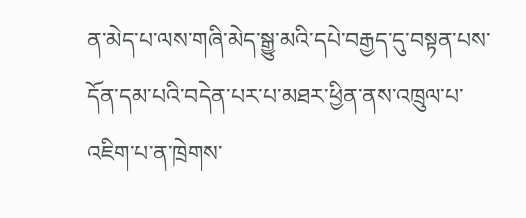ན་མེད་པ་ལས་གཞི་མེད་སྒྱུ་མའི་དཔེ་བརྒྱད་དུ་བསྟན་པས་དོན་དམ་པའི་བདེན་པར་པ་མཐར་ཕྱིན་ནས་འཁྲུལ་པ་འཇིག་པ་ན་ཁྲེགས་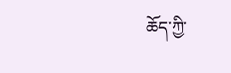ཆོད་ཀྱི་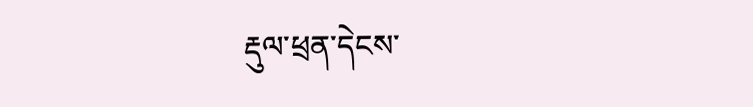རྡུལ་ཕྲན་དེངས་